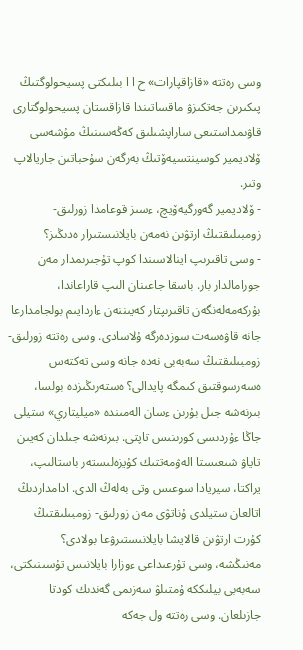وسى رەتتە «قازاقپارات» ح ا ا بىلىكتى پسيحولوگتىڭ پىكىرىن جەتكىزۋ ماقساتىندا قازاقستان پسيحولوگتارى قاۋىمداستىعى ساراپشىلىق كەڭەسىنىڭ مۇشەسى ۆلاديمير كوسينتسيەۆتىڭ بەرگەن سۇحباتىن جاريالاپ وتىر.
- ۆلاديمير گەورگيەۆيچ، ءسىز قوعامدا زورلىق- زومبىلىقتىڭ ارتۋىن نەمەن بايلانىستىرار ەدىڭىز؟
- وسى تاقىرىپ اينالاسىندا كوپ تۇجىرىمدار مەن جورامالدار بار. باسقا جاعىنان الىپ قاراعاندا، بۇركەمەلەنگەن تاقىرىپتار كەيىننەن ءاردايىم بولجامدارعا جانە قاۋەسەت سوزدەرگە ۇلاسادى. وسى رەتتە زورلىق- زومبىلىقتىڭ سەبەبى نەدە جانە وسى تەكتەس ەسەرسوقتىق كىمگە پايدالى؟ ەستەرىڭىزدە بولسا، بىرنەشە جىل بۇرىن ءسان الەمىندە «ميليتاري» ستيلى جاڭا ءۇردىسى كورىنىس تاپتى. بىرنەشە جىلدان كەيىن تاياۋ شىعىستا الەۋمەتتىك كۇيزەلىستەر باستالىپ، يراكتا، سيريادا سوعىس وتى بەلەڭ الدى. ادامداردىڭ اتالعان ستيلدى ۇناتۋى مەن زورلىق- زومبىلىقتىڭ كۇرت ارتۋىن قالايشا بايلانىستىرۋعا بولادى؟
مەنىڭشە، وسى تۇرعىداعى ءوزارا بايلانىس تۇسىنىكتى، سەبەبى بيلىككە ۇمتىلۋ سەزىمى گەندىك كودتا جازىلعان. وسى رەتتە ول جەكە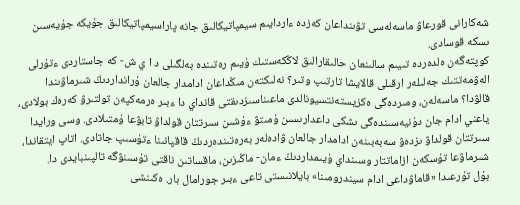شەكارانى قورعاۋ ماسەلەسى تۋىنداعان كەزدە ءاردايىم سيمپاتيكالىق جانە پاراسيمپاتيكالىق جۇيكە جۇيەسىن ىسكە قوسادى.
كوپتەگەن ەلدەردە تىيىم سالىنعان حالىقارالىق لاڭكەستىك ۇيىم رەتىندە بەلگىلى د ا ي ش- كە جاستاردى ءتۇرلى الەۋمەتتىك جەلىلەر ارقىلى قالايشا تارتىپ وتىر؟ نەلىكتەن مىڭداعان ادامدار جالعان ۇرانداردىڭ شىرماۋىندا قالۋدا؟ ماسەلەن، ومىردەگى ەكزيستەنتسيونالدى ماعىناسىزدىقتى قانداي دا ءبىر ەرمەكپەن تولتىرۋ كەرەك بولادى، ياعني ادام جان دۇنيەسىندەگى ىشكى داعدارىسىن ۇمىتۋ ءۇشىن سىرتتان قولداۋ تابۋعا ۇمتىلادى. وسى ورايدا سىرتتان قولداۋ ىزدەۋ سەبەبىنەن ادامدار جالعان ۋادەلەر بەرەتىندەردىڭ قاقپانىنا ءتۇسىپ جاتادى. اتاپ ايتقاندا، شىرماۋعا تۇسكەن ازاماتتار وسىنداي ۇيىمداردىڭ ءمان- ماڭىزىن، ماقساتىن ناقتى تۇسىنۋگە تالپىنبايدى دا.
بۇل تۇرعىدا «قاماۋداعى ادام سيندرومىنا» بايلانىستى تاعى ءبىر جورامال بار. ەكىنشى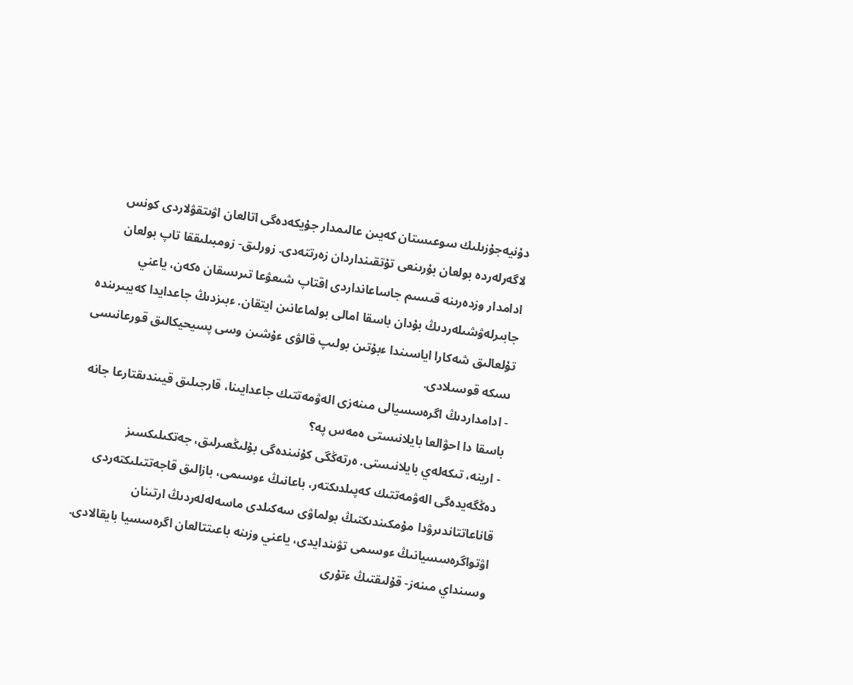دۇنيەجۇزىلىك سوعىستان كەيىن عالىمدار جۇيكەدەگى اتالعان اۋىتقۋلاردى كونس لاگەرلەردە بولعان بۇرىنعى تۇتقىنداردان زەرتتەدى. زورلىق- زومبىلىققا تاپ بولعان ادامدار وزدەرىنە قىسىم جاساعانداردى اقتاپ شىعۋعا تىرىسقان ەكەن، ياعني جابىرلەۋشىلەردىڭ بۇدان باسقا امالى بولماعانىن ايتقان. ءبىزدىڭ جاعدايدا كەيبىرىندە تۇلعالىق شەكارا اياسىندا ءبۇتىن بولىپ قالۋى ءۇشىن وسى پسيحيكالىق قورعانىسى ىسكە قوسىلادى.
- ادامداردىڭ اگرەسسيالى مىنەزى الەۋمەتتىك جاعدايىنا، قارجىلىق قيىندىقتارعا جانە باسقا دا احۋالعا بايلانىستى ەمەس پە؟
- ارينە، تىكەلەي بايلانىستى. ەرتەڭگى كۇنىندەگى بۇلىڭعىرلىق، جەتكىلىكسىز دەڭگەيدەگى الەۋمەتتىك كەپىلدىكتەر، باعانىڭ ءوسىمى، بازالىق قاجەتتىلىكتەردى قاناعاتتاندىرۋدا مۇمكىندىكتىڭ بولماۋى سەكىلدى ماسەلەلەردىڭ ارتىنان اۋتواگرەسسيانىڭ ءوسىمى تۋىندايدى، ياعني وزىنە باعىتتالعان اگرەسسيا بايقالادى.
وسىنداي مىنەز- قۇلىقتىڭ ءتۇرى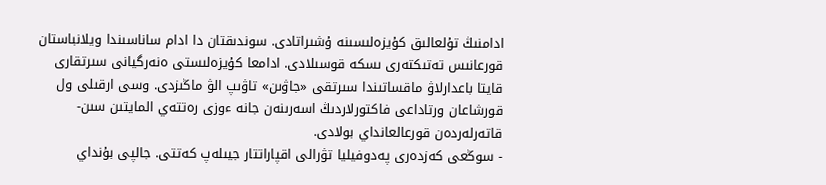ادامنىڭ تۇلعالىق كۇيزەلىسىنە ۇشىراتادى. سوندىقتان دا ادام ساناسىندا ويلانباستان قورعانىس تەتىكتەرى ىسكە قوسىلادى. ادامعا كۇيزەلىستى ەنەرگيانى سىرتقارى قايتا باعدارلاۋ ماقساتىندا سىرتقى «جاۋىن» تاۋىپ الۋ ماڭىزدى. وسى ارقىلى ول قورشاعان ورتاداعى فاكتورلاردىڭ اسەرىنەن جانە ءوزى رەتتەي المايتىن سىن- قاتەرلەردەن قورعالعانداي بولادى.
- سوڭعى كەزدەرى پەدوفيليا تۋرالى اقپاراتتار جيىلەپ كەتتى. جالپى بۇنداي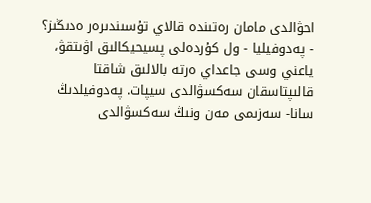احۋالدى مامان رەتىندە قالاي تۇسىندىرەر ەدىڭىز؟
- پەدوفيليا - ول كۇردەلى پسيحيكالىق اۋىتقۋ، ياعني وسى جاعداي ەرتە بالالىق شاقتا قالىپتاسقان سەكسۋالدى سيپات. پەدوفيلدىڭ سانا- سەزىمى مەن ونىڭ سەكسۋالدى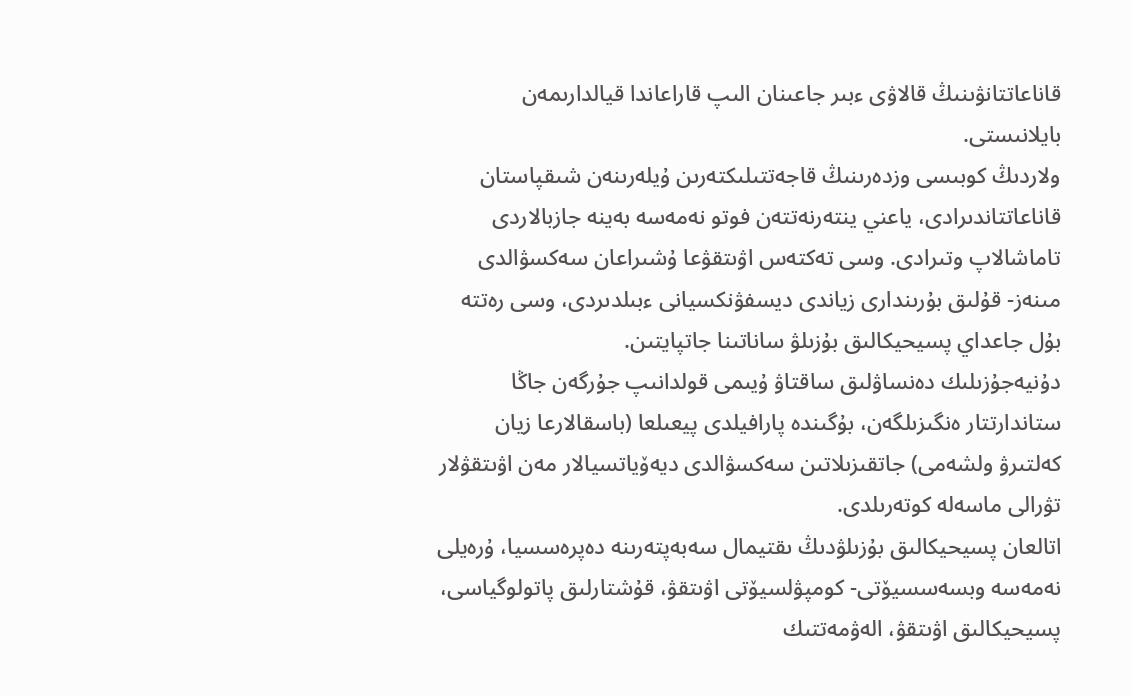قاناعاتتانۋىنىڭ قالاۋى ءبىر جاعىنان الىپ قاراعاندا قيالدارىمەن بايلانىستى.
ولاردىڭ كوبىسى وزدەرىنىڭ قاجەتتىلىكتەرىن ۇيلەرىنەن شىقپاستان قاناعاتتاندىرادى، ياعني ينتەرنەتتەن فوتو نەمەسە بەينە جازبالاردى تاماشالاپ وتىرادى. وسى تەكتەس اۋىتقۋعا ۇشىراعان سەكسۋالدى مىنەز- قۇلىق بۇرىندارى زياندى ديسفۋنكسيانى ءبىلدىردى، وسى رەتتە بۇل جاعداي پسيحيكالىق بۇزىلۋ ساناتىنا جاتپايتىن.
دۇنيەجۇزىلىك دەنساۋلىق ساقتاۋ ۇيىمى قولدانىپ جۇرگەن جاڭا ستاندارتتار ەنگىزىلگەن، بۇگىندە پارافيلدى پيعىلعا (باسقالارعا زيان كەلتىرۋ ولشەمى) جاتقىزىلاتىن سەكسۋالدى ديەۆياتسيالار مەن اۋىتقۋلار تۋرالى ماسەلە كوتەرىلدى.
اتالعان پسيحيكالىق بۇزىلۋدىڭ ىقتيمال سەبەپتەرىنە دەپرەسسيا، ۇرەيلى نەمەسە وبسەسسيۆتى- كومپۋلسيۆتى اۋىتقۋ، قۇشتارلىق پاتولوگياسى، پسيحيكالىق اۋىتقۋ، الەۋمەتتىك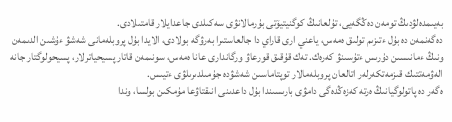بەيىمدەلۋدىڭ تومەن دەڭگەيى، تۇلعانىڭ كوگنيتيۆتى بۇرمالانۋى سەكىلدى جاعدايلار قامتىلادى.
دەگەنمەن دە بۇل ءتىزىم تولىق ەمەس، ياعني ارى قاراي دا جالعاستىرا بەرۋگە بولادى، الايدا بۇل پروبلەمانى شەشۋ ءۇشىن الدىمەن ونىڭ ءمانىسىن دۇرىس ءتۇسىنۋ كەرەك. تەك قۇقىق قورعاۋ ورگاندارى عانا ەمەس، سونىمەن قاتار پسيحياترلار، پسيحولوگتار جانە الەۋمەتتىك قىزمەتكەرلەر اتالعان پروبلەمالار توپتاماسىن شەشۋدە جۇمىلدىرىلۋى ءتيىس.
ەگەر دە پاتولوگيانىڭ ەرتە كەزەڭدەگى دامۋى بارىسىندا بۇل داعدىنى انىقتاۋعا مۇمكىن بولسا، وندا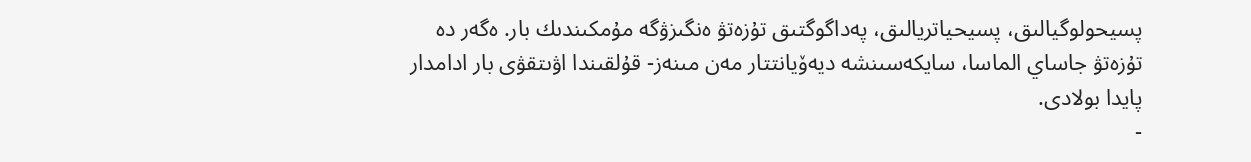پسيحولوگيالىق، پسيحياتريالىق، پەداگوگتىق تۇزەتۋ ەنگىزۋگە مۇمكىندىك بار. ەگەر دە تۇزەتۋ جاساي الماسا، سايكەسىنشە ديەۆيانتتار مەن مىنەز- قۇلقىندا اۋىتقۋى بار ادامدار پايدا بولادى.
-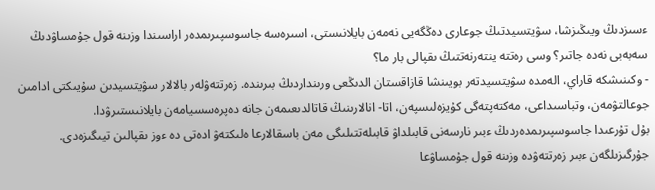ءسىزدىڭ ويىڭىزشا، سۋيتسيدتىڭ جوعارى دەڭگەيى نەمەن بايلانىستى، اسىرەسە جاسوسپىرىمدەر اراسىندا وزىنە قول جۇمساۋدىڭ سەبەبى نەدە جاتىر؟ وسى رەتتە ينتەرنەتتىڭ ىقپالى بار ما؟
- وكىنىشكە قاراي، الەمدە سۋيتسيدتەر بويىنشا قازاقستان الدىڭعى ورىنداردىڭ بىرىندە. زەرتتەۋلەر بالالار سۋيتسيدىن سۇيىكتى ادامىن جوعالتۋمەن، وتباسىداعى، مەكتەپتەگى كۇيزەلىسپەن، اتا- انالارىنىڭ قاتالدىعىمەن جانە دەپرەسسيامەن بايلانىستىرۋدا.
بۇل تۇرعىدا جاسوسپىرىمدەردىڭ ءبىر نارسەنى قابىلداۋ قابىلەتتىلىگى مەن باسقالارعا ەلىكتەۋ ادەتى دە ءوز ىقپالىن تيىگىزەدى. جۇرگىزىلگەن ءبىر زەرتتەۋدە وزىنە قول جۇمساۋعا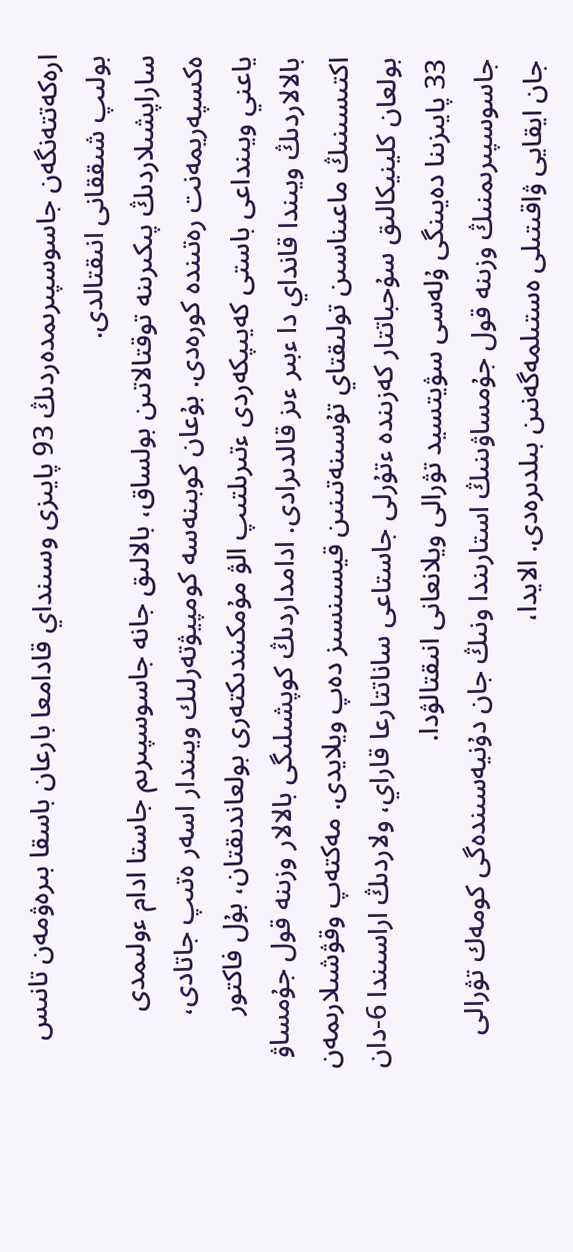ارەكەتتەنگەن جاسوسپىرىمدەردىڭ 93 پايىزى وسىنداي قادامعا بارعان باسقا بىرەۋمەن تانىس بولىپ شىققانى انىقتالدى.
ساراپشىلاردىڭ پىكىرىنە توقتالاتىن بولساق، بالالىق جانە جاسوسپىرىم جاستا ادام ءولىمدى ەكسپەريمەنت رەتىندە كورەدى. بۇعان كوبىنەسە كومپيۋتەرلىك ويىندار اسەر ەتىپ جاتادى، ياعني ويىنداعى باستى كەيىپكەردى ءتىرىلتىپ الۋ مۇمكىندىكتەرى بولعاندىقتان، بۇل فاكتور بالالاردىڭ ويىندا قانداي دا ءبىر ءىز قالدىرادى. ادامداردىڭ كوپشىلىگى بالالار وزىنە قول جۇمساۋ اكتىسىنىڭ ماعىناسىن تولىقتاي تۇسىنەتىنىن قيسىنسىز دەپ ويلايدى. مەكتەپ وقۋشىلارىمەن بولعان كلينيكالىق سۇحباتتار كەزىندە ءتۇرلى جاستاعى ساناتتارعا قاراي، ولاردىڭ اراسىندا 6-دان 33 پايىزىنا دەيىنگى ۇلەسى سۋيتسيد تۋرالى ويلانعانى انىقتالۋدا.
جاسوسپىرىمنىڭ وزىنە قول جۇمساۋىنىڭ استارىندا ونىڭ جان دۇنيەسىندەگى كومەك تۋرالى جان ايقايى ۋاقىتىلى ەستىلمەگەنىن بىلدىرەدى. الايدا،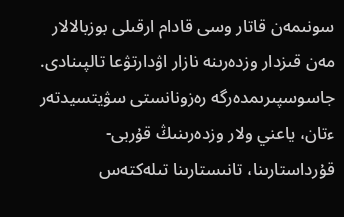سونىمەن قاتار وسى قادام ارقىلى بوزبالالار مەن قىزدار وزدەرىنە نازار اۋدارتۋعا تالپىنادى. جاسوسپىرىمدەرگە رەزونانستى سۋيتسيدتەر ءتان، ياعني ولار وزدەرىنىڭ قۇربى- قۇرداستارىنا، تانىستارىنا تىلەكتەس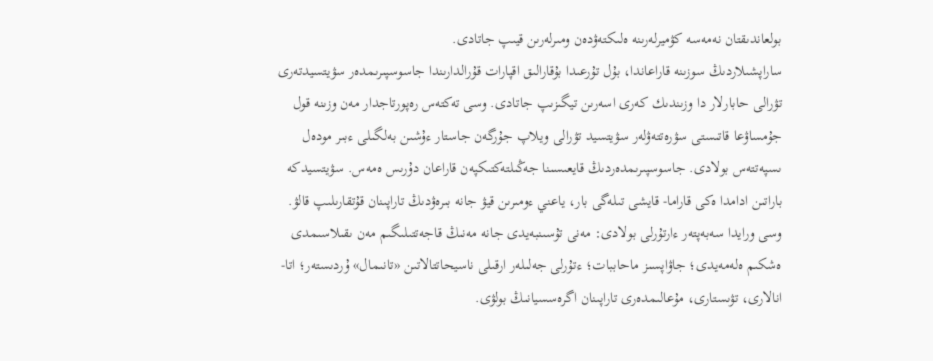بولعاندىقتان نەمەسە كۋميرلەرىنە ەلىكتەۋدەن ومىرلەرىن قيىپ جاتادى.
ساراپشىلاردىڭ سوزىنە قاراعاندا، بۇل تۇرعىدا بۇقارالىق اقپارات قۇرالدارىندا جاسوسپىرىمدەر سۋيتسيدتەرى تۋرالى حابارلار دا وزىندىك كەرى اسەرىن تيگىزىپ جاتادى. وسى تەكتەس رەپورتاجدار مەن وزىنە قول جۇمساۋعا قاتىستى سۋرەتتەۋلەر سۋيتسيد تۋرالى ويلاپ جۇرگەن جاستار ءۇشىن بەلگىلى ءبىر مودەل ىسپەتتەس بولادى. جاسوسپىرىمدەردىڭ قايعىسىنا جەڭىلتەكتىكپەن قاراعان دۇرىس ەمەس. سۋيتسيدكە باراتىن ادامدا ەكى قاراما- قايشى تىلەگى بار، ياعني ءومىرىن قيۋ جانە بىرەۋدىڭ تاراپىنان قۇتقارىلىپ قالۋ. وسى ورايدا سەبەپتەر ءارتۇرلى بولادى: مەنى تۇسىنبەيدى جانە مەنىڭ قاجەتتىلىگىم مەن ىقىلاسىمدى ەشكىم ەلەمەيدى؛ جاۋاپسىز ماحاببات؛ ءتۇرلى جەلىلەر ارقىلى ناسيحاتتالاتىن «تانىمال» ۇردىستەر؛ اتا- انالارى، تۋىستارى، مۇعالىمدەرى تاراپىنان اگرەسسيانىڭ بولۋى.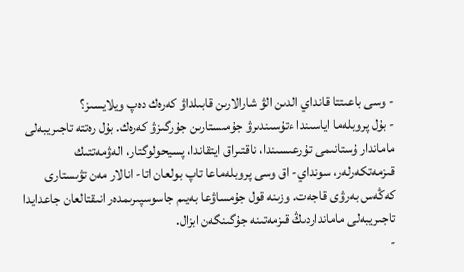- وسى باعىتتا قانداي الدىن الۋ شارالارىن قابىلداۋ كەرەك دەپ ويلايسىز؟
- بۇل پروبلەما اياسىندا ءتۇسىندىرۋ جۇمىستارىن جۇرگىزۋ كەرەك. بۇل رەتتە تاجىريبەلى ماماندار ۇستانىمى تۇرعىسىندا، ناقتىراق ايتقاندا، پسيحولوگتار، الەۋمەتتىك قىزمەتكەرلەر، سونداي- اق وسى پروبلەماعا تاپ بولعان اتا- انالار مەن تۋىستارى كەڭەس بەرۋى قاجەت. وزىنە قول جۇمساۋعا بەيىم جاسوسپىرىمدەر انىقتالعان جاعدايدا تاجىريبەلى مامانداردىڭ قىزمەتىنە جۇگىنگەن ابزال.
-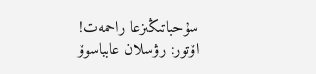سۇحباتىڭىزعا راحمەت!
اۆتور: رۋسلان عابباسوۆ